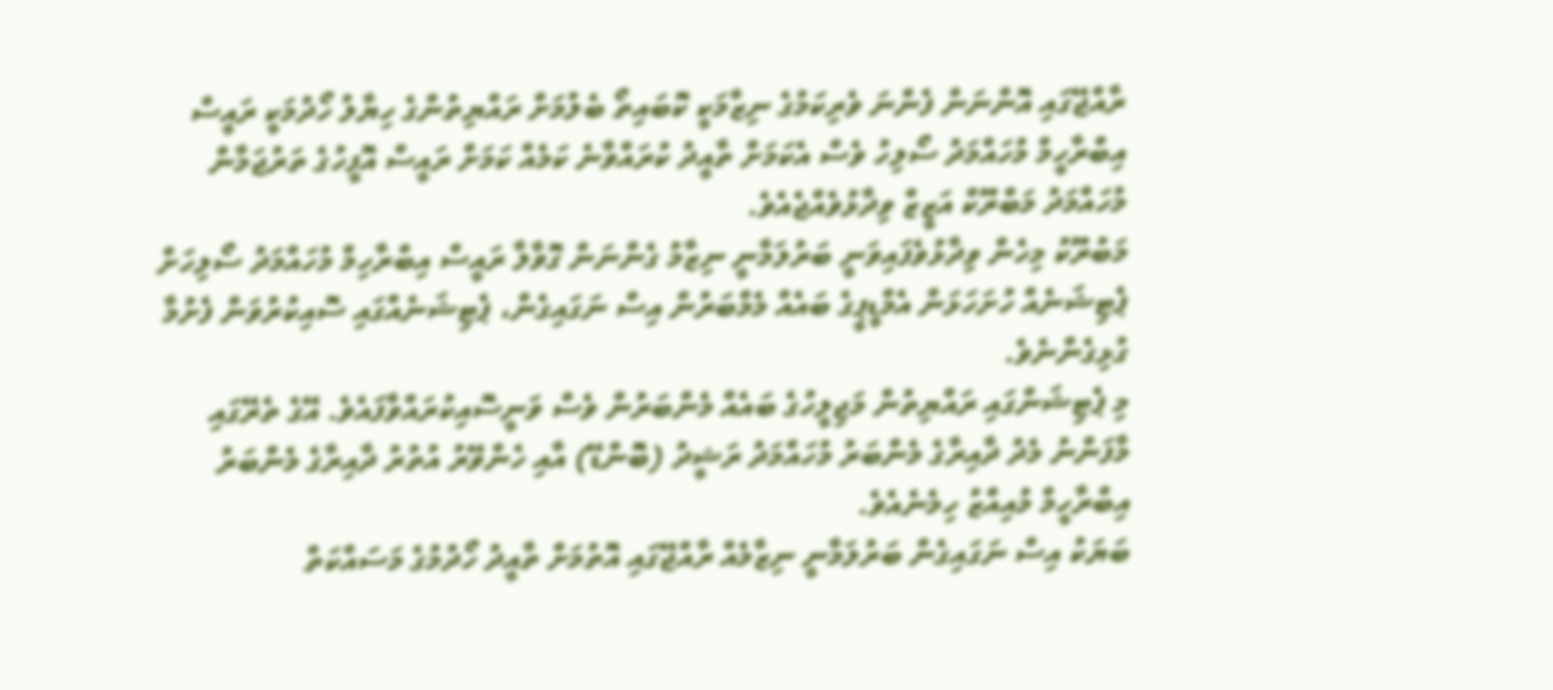ރާއްޖޭގައި އޮންނަން ފެންނަ ވެރިކަމުގެ ނިޒާމަކީ ކޮބައިތޯ ބެލުމަށް ރައްޔިތުންގެ ހިޔާލު ހޯދުމަކީ ރައީސް އިބްރާހީމް މުހައްމަދު ސޯލިހު ވެސް އެކަމަށް ތާއީދު ކުރައްވާނެ ކަމެއް ކަމަށް ރައީސް އޮފީހުގެ ތަރުޖަމާން މުހައްމަދު މަބްރޫކް އަޒީޒް ވިދާޅުވެއްޖެއެވެ.
މަބުރޫކު މިހެން ވިދާޅުވެފައިވަނީ ބަރުލަމާނީ ނިޒާމު ގެންނަން ގޮވާލާ ރައީސް އިބްރާހިމް މުހައްމަދު ސޯލިހަށް ޕެޓިޝަނެއް ހުށަހަޅަން އެމްޑީޕީގެ ބައެއް މެމްބަރުން އިސް ނަގައިގެން، ޕެޓިޝަނެއްގައި ސޮއިކުރުވަން ފެށުމާ ގުޅިގެންނެވެ.
މި ޕެޓިޝަންގައި ރައްޔިތުން މަޖިލީހުގެ ބައެއް މެންބަރުން ވެސް ވަނީސޮއިކުރައްވާފައެވެ. އޭގެ ތެރޭގައި މާފަންނު މެދު ދާއިރާގެ މެންބަރު މުހައްމަދު ރަޝީދު (ބޮންޑޭ) އާއި ހެންވޭރު އުތުރު ދާއިރާގެ މެންބަރު އިބްރާހީމް މުއިއްޒު ހިމެނެއެވެ.
ބަޔަކު އިސް ނަގައިގެން ބަރުލަމާނީ ނިޒާމެއް ރާއްޖޭގައި އޮތުމަށް ތާއީދު ހޯދުމުގެ މަސައްކަތް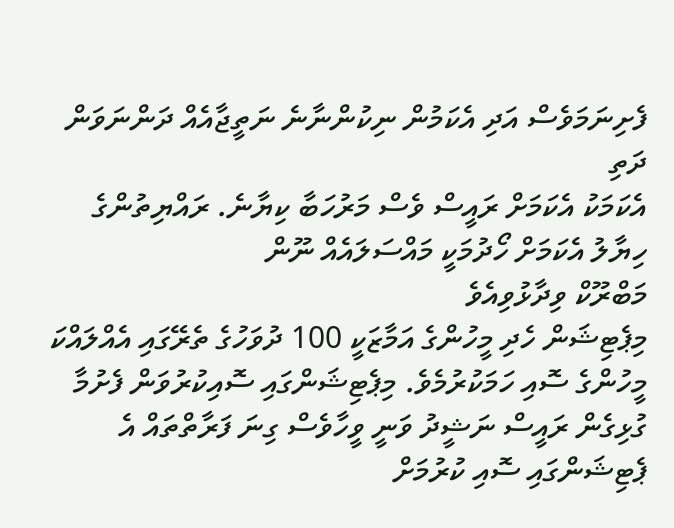ފެށިނަމަވެސް އަދި އެކަމުން ނިކުންނާނެ ނަތީޖާއެއް ދަންނަވަން ދަތި
އެކަމަކު އެކަމަށް ރައީސް ވެސް މަރުހަބާ ކިޔާނެ. ރައްޔިތުންގެ ހިޔާލު އެކަމަށް ހޯދުމަކީ މައްސަލައެއް ނޫން
މަބްރޫކް ވިދާޅުވިއެވެ
މިޕެޓިޝަން ހެދި މީހުންގެ އަމާޒަކީ 100 ދުވަހުގެ ތެރޭގައި އެއްލައްކަ މީހުންގެ ސޮއި ހަމަކުރުމެވެ. މިޕެޓިޝަންގައި ސޮއިކުރުވަން ފެށުމާ ގުޅިގެން ރައީސް ނަޝީދު ވަނީ ވީހާވެސް ގިނަ ފަރާތްތައް އެ ޕެޓިޝަންގައި ސޮއި ކުރުމަށް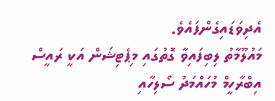އެދިވަޑައިގެންފައެވެ.
މައުލޫމާތު ލިބިފައިވާ ގޮތުގައި މިޕެޓިޝަން އަކީ ރައީސް އިބްރާހީމް މުހައްމަދު ސޯލިހާއި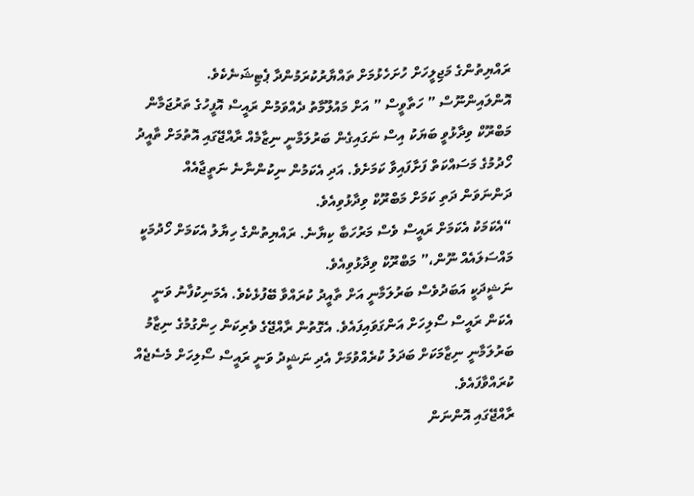ރައްޔިތުންގެ މަޖިލީހަށް ހުށަހެޅުމަށް ތައްޔާރުކުރަމުންދާ ޕެޓިޝަނެކެވެ.
އޮންލައިންނޫސް ” ހަތާވީސް ” އަށް މައުލޫމާތު ދެއްވަމުން ރައީސް އޮފީހުގެ ތަރުޖަމާން މަބްރޫކް ވިދާޅުވީ ބަޔަކު އިސް ނަގައިގެން ބަރުލަމާނީ ނިޒާމެއް ރާއްޖޭގައި އޮތުމަށް ތާއީދު ހޯދުމުގެ މަސައްކަތް ފަށާފައިވާ ކަމަށެވެ. އަދި އެކަމުން ނިކުންނާނެ ނަތީޖާއެއް ދަންނަވަން ދަތި ކަމަށް މަބްރޫކް ވިދާޅުވިއެވެ.
“އެކަމަކު އެކަމަށް ރައީސް ވެސް މަރުހަބާ ކިޔާނެ. ރައްޔިތުންގެ ހިޔާލު އެކަމަށް ހޯދުމަކީ މައްސަލައެއް ނޫން،” މަބްރޫކް ވިދާޅުވިއެވެ.
ނަޝީދަކީ އަބަދުވެސް ބަރުލަމާނީ އަށް ތާއީދު ކުރައްވާ ބޭފުޅެކެވެ. އެމަނިކުފާނު ވަނީ އެކަން ރައީސް ސޯލިހަށް އަންގަވައިފައެވެ. އެގޮތުން ރާއްޖޭގެ ވެރިކަން ހިންގުމުގެ ނިޒާމު ބަރުލަމާނީ ނިޒާމަކަށް ބަދަލު ކުރެއްވުމަށް އެދި ނަޝީދު ވަނީ ރައީސް ސޯލިހަށް މެސެޖެއް ކުރައްވާފައެވެ.
ރާއްޖޭގައި އޮންނަން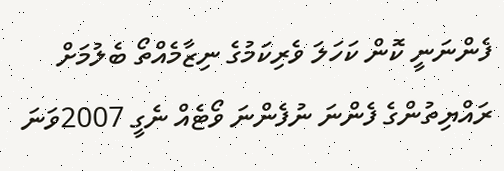ފެންނަނީ ކޮން ކަހަލަ ވެރިކަމުގެ ނިޒާމެއްތޯ ބެލުމަށް ރައްޔިތުންގެ ފެންނަ ނުފެންނަ ވޯޓެއް ނެގީ 2007ވަނަ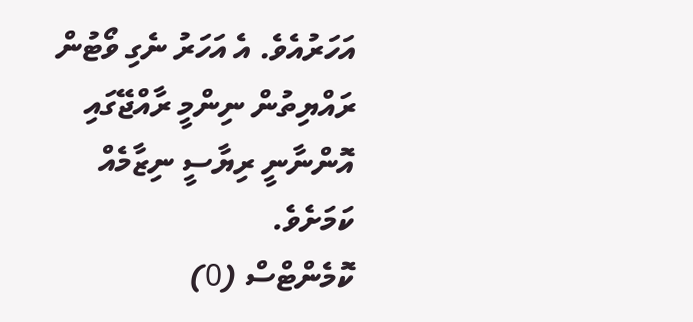އަހަރުއެވެ. އެ އަހަރު ނެގި ވޯޓުން ރައްޔިތުން ނިންމީ ރާއްޖޭގައި އޮންނާނީ ރިޔާސީ ނިޒާމެއް ކަމަށެވެ.
ކޮމެންޓްސް (0)